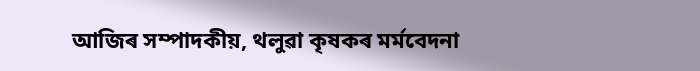আজিৰ সম্পাদকীয়, থলুৱা কৃষকৰ মৰ্মবেদনা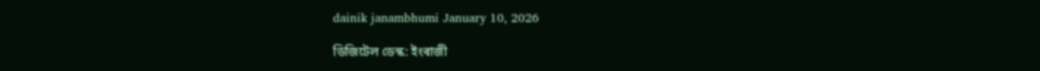dainik janambhumi January 10, 2026

ডিজিটেল ডেস্ক: ইংৰাজী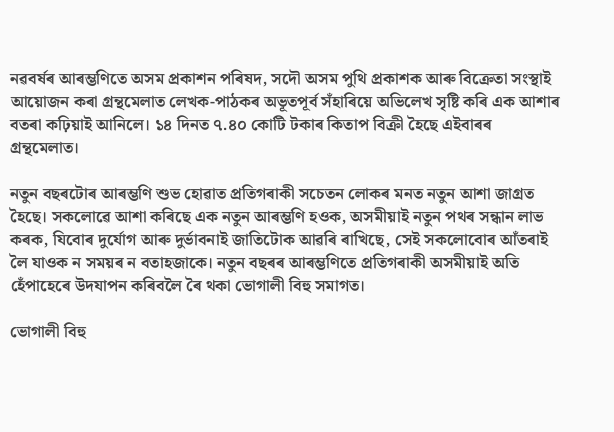নৱবৰ্ষৰ আৰম্ভণিতে অসম প্রকাশন পৰিষদ, সদৌ অসম পুথি প্রকাশক আৰু বিক্রেতা সংস্থাই আয়োজন কৰা গ্ৰন্থমেলাত লেখক-পাঠকৰ অভূতপূর্ব সঁহাৰিয়ে অভিলেখ সৃষ্টি কৰি এক আশাৰ বতৰা কঢ়িয়াই আনিলে। ১৪ দিনত ৭.৪০ কোটি টকাৰ কিতাপ বিক্ৰী হৈছে এইবাৰৰ গ্ৰন্থমেলাত।

নতুন বছৰটোৰ আৰম্ভণি শুভ হোৱাত প্ৰতিগৰাকী সচেতন লোকৰ মনত নতুন আশা জাগ্রত হৈছে। সকলোৱে আশা কৰিছে এক নতুন আৰম্ভণি হওক, অসমীয়াই নতুন পথৰ সন্ধান লাভ কৰক, যিবোৰ দুৰ্যোগ আৰু দুৰ্ভাবনাই জাতিটোক আৱৰি ৰাখিছে, সেই সকলোবোৰ আঁতৰাই লৈ যাওক ন সময়ৰ ন বতাহজাকে। নতুন বছৰৰ আৰম্ভণিতে প্ৰতিগৰাকী অসমীয়াই অতি হেঁপাহেৰে উদযাপন কৰিবলৈ ৰৈ থকা ভোগালী বিহু সমাগত।

ভোগালী বিহু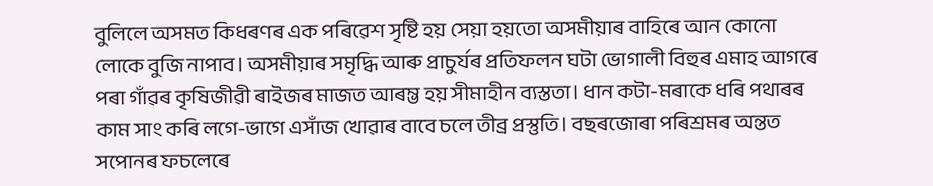বুলিলে অসমত কিধৰণৰ এক পৰিৱেশ সৃষ্টি হয় সেয়া হয়তো অসমীয়াৰ বাহিৰে আন কোনো লোকে বুজি নাপাব। অসমীয়াৰ সমৃদ্ধি আৰু প্ৰাচুৰ্যৰ প্ৰতিফলন ঘটা ভোগালী বিহুৰ এমাহ আগৰে পৰা গাঁৱৰ কৃষিজীৱী ৰাইজৰ মাজত আৰম্ভ হয় সীমাহীন ব্যস্ততা। ধান কটা-মৰাকে ধৰি পথাৰৰ কাম সাং কৰি লগে-ভাগে এসাঁজ খোৱাৰ বাবে চলে তীব্র প্রস্তুতি। বছৰজোৰা পৰিশ্ৰমৰ অন্তত সপোনৰ ফচলেৰে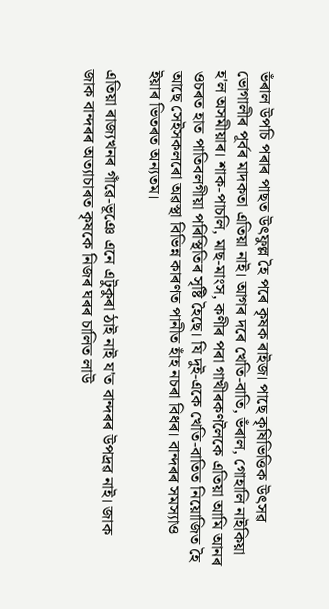ভঁৰাল উপচি পৰাৰ পাছত উৎফুল্ল হৈ পৰে কৃষক ৰাইজ। পাছে কৃষিভিত্তিক উৎসৱ ভোগালীৰ পূৰ্বৰ মাদকতা এতিয়া নাই। আগৰ দৰে খেতি-বাতি, ভঁৰাল, গোহালি নাইকিয়া হ'ল অসমীয়াৰ। শাক-পাচলি, মাছ-মাংস, কণীৰ পৰা গাখীৰকণলৈকে এতিয়া আমি আনৰ ওচৰত হাত পাতিবলগীয়া পৰিস্থিতিৰ সৃষ্টি হৈছে। যি দুই-একে খেতি-বাতিত নিয়োজিত হৈ আছে সেইসকলৰো অৱস্থা বিভিন্ন কাৰণত পানীত হাঁহ নচৰা বিধৰ। বান্দৰৰ সমস্যাও ইয়াৰ ভিতৰত অন্যতম।

এতিয়া ৰাজ্যখনৰ গাঁৱে-ভূঞে এনে এটুকুৰা ঠাই নাই য'ত বান্দৰৰ উপদ্ৰৱ নাই। জাক জাক বান্দৰৰ অত্যাচাৰত কৃষকে নিজৰ ঘৰৰ চালিত লাউ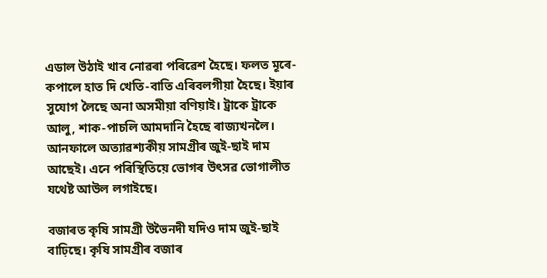এডাল উঠাই খাব নোৱৰা পৰিৱেশ হৈছে। ফলত মূৰে-কপালে হাত দি খেতি-বাতি এৰিবলগীয়া হৈছে। ইয়াৰ সুযোগ লৈছে অনা অসমীয়া বণিয়াই। ট্রাকে ট্রাকে আলু, শাক-পাচলি আমদানি হৈছে ৰাজ্যখনলৈ। আনফালে অত্যাৱশ্যকীয় সামগ্ৰীৰ জুই-ছাই দাম আছেই। এনে পৰিস্থিতিয়ে ভোগৰ উৎসৱ ভোগালীত যথেষ্ট আউল লগাইছে।

বজাৰত কৃষি সামগ্ৰী উভৈনদী যদিও দাম জুই-ছাই বাঢ়িছে। কৃষি সামগ্ৰীৰ বজাৰ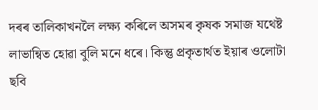দৰৰ তালিকাখনলৈ লক্ষ্য কৰিলে অসমৰ কৃষক সমাজ যথেষ্ট লাভান্বিত হোৱা বুলি মনে ধৰে। কিন্তু প্রকৃতাৰ্থত ইয়াৰ ওলোটা ছবি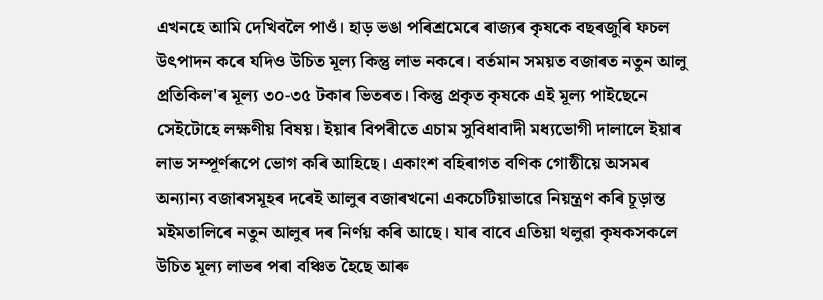এখনহে আমি দেখিবলৈ পাওঁ। হাড় ভঙা পৰিশ্ৰমেৰে ৰাজ্যৰ কৃষকে বছৰজুৰি ফচল উৎপাদন কৰে যদিও উচিত মূল্য কিন্তু লাভ নকৰে। বৰ্তমান সময়ত বজাৰত নতুন আলু প্রতিকিল'ৰ মূল্য ৩০-৩৫ টকাৰ ভিতৰত। কিন্তু প্রকৃত কৃষকে এই মূল্য পাইছেনে সেইটোহে লক্ষণীয় বিষয়। ইয়াৰ বিপৰীতে এচাম সুবিধাবাদী মধ্যভোগী দালালে ইয়াৰ লাভ সম্পূৰ্ণৰূপে ভোগ কৰি আহিছে। একাংশ বহিৰাগত বণিক গোষ্ঠীয়ে অসমৰ অন্যান্য বজাৰসমূহৰ দৰেই আলুৰ বজাৰখনো একচেটিয়াভাৱে নিয়ন্ত্ৰণ কৰি চূড়ান্ত মইমতালিৰে নতুন আলুৰ দৰ নিৰ্ণয় কৰি আছে। যাৰ বাবে এতিয়া থলুৱা কৃষকসকলে উচিত মূল্য লাভৰ পৰা বঞ্চিত হৈছে আৰু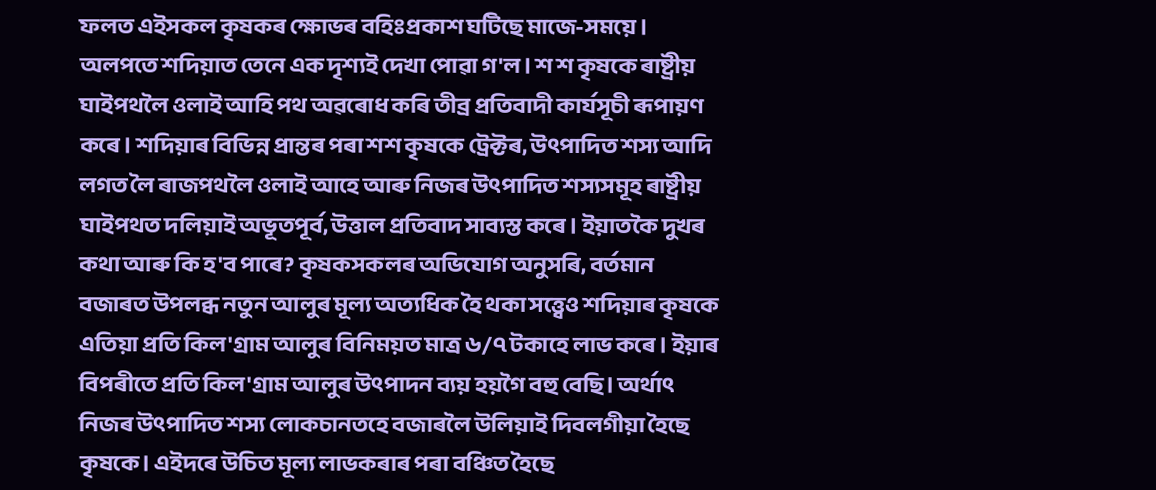ফলত এইসকল কৃষকৰ ক্ষোভৰ বহিঃপ্রকাশ ঘটিছে মাজে-সময়ে। অলপতে শদিয়াত তেনে এক দৃশ্যই দেখা পোৱা গ'ল। শ শ কৃষকে ৰাষ্ট্ৰীয় ঘাইপথলৈ ওলাই আহি পথ অৱৰোধ কৰি তীব্র প্রতিবাদী কাৰ্যসূচী ৰূপায়ণ কৰে। শদিয়াৰ বিভিন্ন প্ৰান্তৰ পৰা শশ কৃষকে ট্রেক্টৰ, উৎপাদিত শস্য আদি লগত লৈ ৰাজপথলৈ ওলাই আহে আৰু নিজৰ উৎপাদিত শস্যসমূহ ৰাষ্ট্ৰীয় ঘাইপথত দলিয়াই অভূতপূর্ব, উত্তাল প্রতিবাদ সাব্যস্ত কৰে। ইয়াতকৈ দুখৰ কথা আৰু কি হ'ব পাৰে? কৃষকসকলৰ অভিযোগ অনুসৰি, বৰ্তমান বজাৰত উপলব্ধ নতুন আলুৰ মূল্য অত্যধিক হৈ থকা সত্ত্বেও শদিয়াৰ কৃষকে এতিয়া প্রতি কিল'গ্রাম আলুৰ বিনিময়ত মাত্র ৬/৭ টকাহে লাভ কৰে। ইয়াৰ বিপৰীতে প্রতি কিল'গ্রাম আলুৰ উৎপাদন ব্যয় হয়গৈ বহু বেছি। অৰ্থাৎ নিজৰ উৎপাদিত শস্য লোকচানতহে বজাৰলৈ উলিয়াই দিবলগীয়া হৈছে কৃষকে। এইদৰে উচিত মূল্য লাভকৰাৰ পৰা বঞ্চিত হৈছে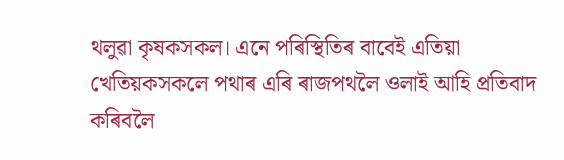থলুৱা কৃষকসকল। এনে পৰিস্থিতিৰ বাবেই এতিয়া খেতিয়কসকলে পথাৰ এৰি ৰাজপথলৈ ওলাই আহি প্রতিবাদ কৰিবলৈ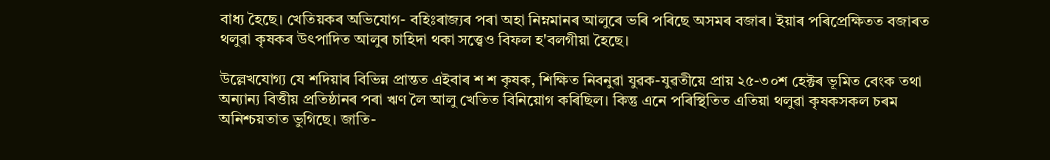বাধ্য হৈছে। খেতিয়কৰ অভিযোগ- বহিঃৰাজ্যৰ পৰা অহা নিম্নমানৰ আলুৰে ভৰি পৰিছে অসমৰ বজাৰ। ইয়াৰ পৰিপ্ৰেক্ষিতত বজাৰত থলুৱা কৃষকৰ উৎপাদিত আলুৰ চাহিদা থকা সত্ত্বেও বিফল হ'বলগীয়া হৈছে।

উল্লেখযোগ্য যে শদিয়াৰ বিভিন্ন প্রান্তত এইবাৰ শ শ কৃষক, শিক্ষিত নিবনুৱা যুৱক-যুৱতীয়ে প্রায় ২৫-৩০শ হেক্টৰ ভূমিত বেংক তথা অন্যান্য বিত্তীয় প্ৰতিষ্ঠানৰ পৰা ঋণ লৈ আলু খেতিত বিনিয়োগ কৰিছিল। কিন্তু এনে পৰিস্থিতিত এতিয়া থলুৱা কৃষকসকল চৰম অনিশ্চয়তাত ভুগিছে। জাতি-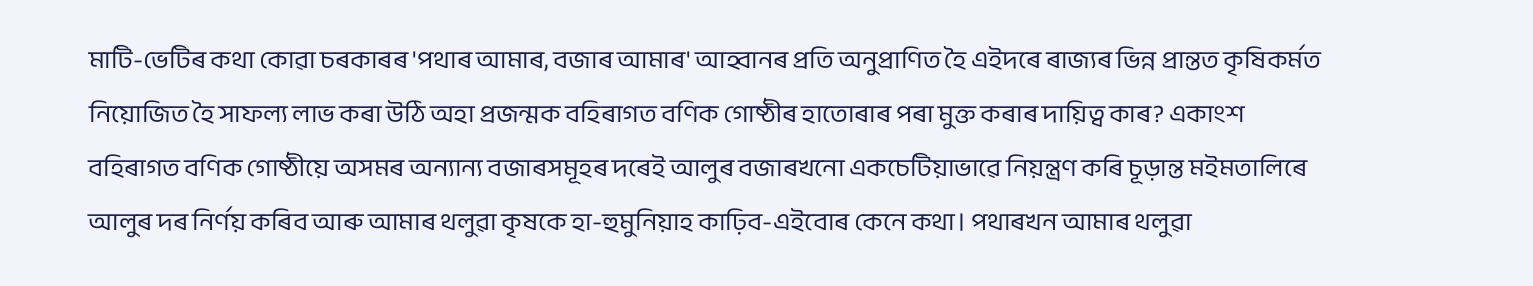মাটি-ভেটিৰ কথা কোৱা চৰকাৰৰ 'পথাৰ আমাৰ, বজাৰ আমাৰ' আহ্বানৰ প্ৰতি অনুপ্রাণিত হৈ এইদৰে ৰাজ্যৰ ভিন্ন প্ৰান্তত কৃষিকর্মত নিয়োজিত হৈ সাফল্য লাভ কৰা উঠি অহা প্ৰজন্মক বহিৰাগত বণিক গোষ্ঠীৰ হাতোৰাৰ পৰা মুক্ত কৰাৰ দায়িত্ব কাৰ? একাংশ বহিৰাগত বণিক গোষ্ঠীয়ে অসমৰ অন্যান্য বজাৰসমূহৰ দৰেই আলুৰ বজাৰখনো একচেটিয়াভাৱে নিয়ন্ত্ৰণ কৰি চূড়ান্ত মইমতালিৰে আলুৰ দৰ নিৰ্ণয় কৰিব আৰু আমাৰ থলুৱা কৃষকে হা-হুমুনিয়াহ কাঢ়িব-এইবোৰ কেনে কথা। পথাৰখন আমাৰ থলুৱা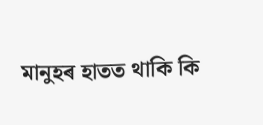মানুহৰ হাতত থাকি কি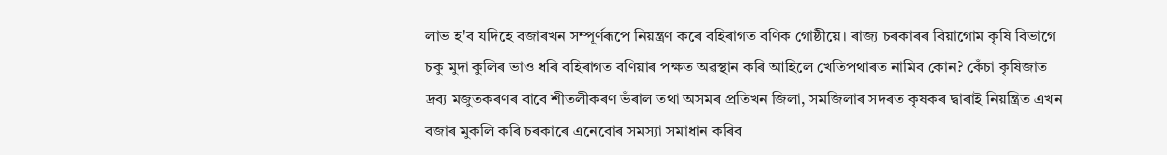লাভ হ'ব যদিহে বজাৰখন সম্পূৰ্ণৰূপে নিয়ন্ত্ৰণ কৰে বহিৰাগত বণিক গোষ্ঠীয়ে। ৰাজ্য চৰকাৰৰ বিয়াগোম কৃষি বিভাগে চকু মুদা কুলিৰ ভাও ধৰি বহিৰাগত বণিয়াৰ পক্ষত অৱস্থান কৰি আহিলে খেতিপথাৰত নামিব কোন? কেঁচা কৃষিজাত দ্রব্য মজুতকৰণৰ বাবে শীতলীকৰণ ভঁৰাল তথা অসমৰ প্ৰতিখন জিলা, সমজিলাৰ সদৰত কৃষকৰ দ্বাৰাই নিয়ন্ত্ৰিত এখন বজাৰ মুকলি কৰি চৰকাৰে এনেবোৰ সমস্যা সমাধান কৰিব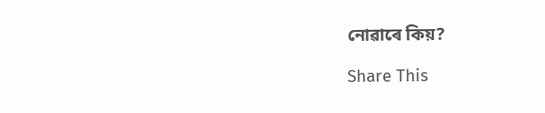নোৱাৰে কিয়?

Share This